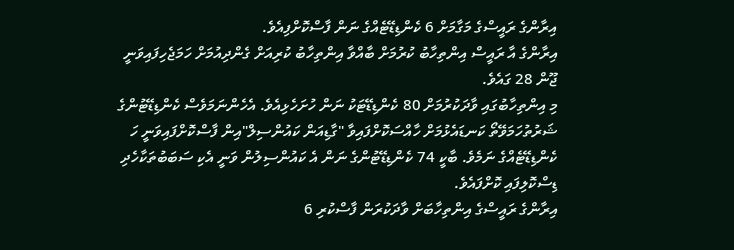އިރާންގެ ރައީސްގެ މަގާމަށް 6 ކެންޑިޑޭޓެއްގެ ނަން ފާސްކޮށްފިއެވެ.
އިރާންގެ އާ ރައީސް އިންތިހާބު ކުރުމަށް ބާއްވާ އިންތިހާބު ކުރިއަށް ގެންދިއުމަށް ހަމަޖެހިފައިވަނީ ޖޫން 28 ގައެވެ.
މި އިންތިހާބުގައި ވާދަކުރުމަށް 80 ކެންޑިޑޭޓަކު ނަން ހުށަހެޅިއެވެ. އެހެންނަމަވެސް ކެންޑިޑޭޓުންގެ ޝަރުތުހަމަވޭތޯ ކަނޑައެޅުމަށް ހާއްސަކޮށްފައިވާ "ގާޑިއަން ކައުންސިލް"އިން ފާސްކޮށްފައިވަނީ ހަ ކެންޑިޑޭޓެއްގެ ނަމެވެ. ބާކީ 74 ކެންޑިޑޭޓުންގެ ނަން އެ ކައުންސިލުން ވަނީ އެކި ސަބަބުތަކާހެދި ޑިސްކޮލިފައި ކޮށްފައެވެ.
އިރާންގެ ރައީސްގެ އިންތިހާބަށް ވާދަކުރަން ފާސްކުރި 6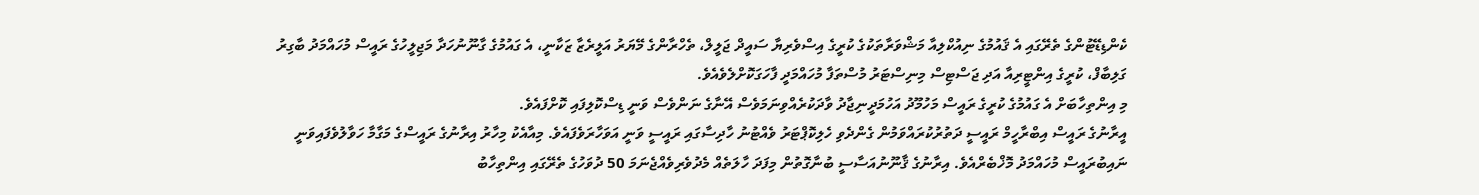ކެންޑިޑޭޓުންގެ ތެރޭގައި އެ ޤައުމުގެ ނިއުކްލިއާ މަޝްވަރާތަކުގެ ކުރީގެ އިސްވެރިޔާ ސައީދް ޖަލީލް، ތެހްރާންގެ މޭޔަރު އަލީރެޒާ ޒަކާނީ، އެ ގައުމުގެ ގާނޫނުހަދާ މަޖިލީހުގެ ރައީސް މުހައްމަދު ބާގިރު ގަލިބާފް، ކުރީގެ އިންޓީރިއާ އަދި ޖަސްޓިސް މިނިސްޓަރު މުސްތަފާ މުހައްމަދީ ފާހަގަކޮށްލެވެއެވެ.
މި އިންތިހާބަށް އެ ގައުމުގެ ކުރީގެ ރައީސް މަހުމޫދު އަހުމަދީނިޖާދު ވާދަކުރެއްވިނަމަވެސް އޭނާގެ ނަންވެސް ވަނީ ޑިސްކޮލިފައި ކޮށްފައެވެ.
އީރާނުގެ ރައީސް އިބްރާހީމް ރައީސީ ދަތުރުކުރައްވަމުން ގެންދެވި ހެލިކޮޕްޓަރު ވެއްޓުނު ހާދިސާގައި ރައީސީ ވަނީ އަވަހާރަވެފައެވެ. މިއާއެކު މިހާރު އިރާނުގެ ރައީސްގެ މަގާމާ ހަވާލުވެފައިވަނީ ނައިބުރައީސް މުހައްމަދު މޮޚްބެރްއެވެ. އިރާނުގެ ޤާނޫނުއަސާސީ ބުނާގޮތުން މިފަދަ ހާލަތެއް މެދުވެރިވެއްޖެނަމަ 50 ދުވަހުގެ ތެރޭގައި އިންތިހާބު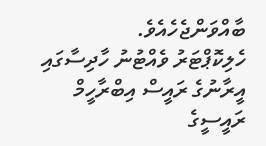ބާއްވަންޖެހެއެވެ.
ހެލިކޮޕްޓަރު ވެއްޓުނު ހާދިސާގައި އީރާނުގެ ރައީސް އިބްރާހީމް ރައީސީގެ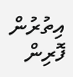އިތުރުން ފޮރިން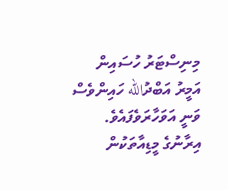މިނިސްޓަރު ހުސައިން އަމީރު އަބްދުالله ހައިންވެސް ވަނީ އަވަހާރަވެފައެވެ. އިރާނުގެ މީޑިއާތަކުން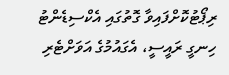ރިޕޯޓުކޮށްފައިވާ ގޮތުގައި އެކްސިޑެންޓު ހިނގީ ރައީސީ، އެގައުމުގެ އަވަށްޓެރި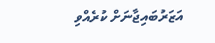އަޒަރުބައިޖާނަށް ކުރެއްވި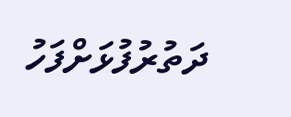ދަތުރުފުޅަށްފަހު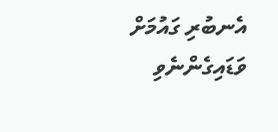އެނބުރި ގައުމަށް ވަޑައިގެންނެވި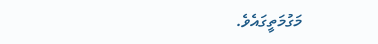މަގުމަތީގައެވެ.